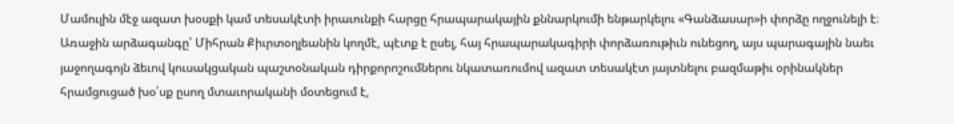Մամուլին մէջ ազատ խօսքի կամ տեսակէտի իրաւունքի հարցը հրապարակային քննարկումի ենթարկելու «Գանձասար»ի փորձը ողջունելի է։ Առաջին արձագանգը՝ Միհրան Քիւրտօղլեանին կողմէ, պէտք է ըսել, հայ հրապարակագիրի փորձառութիւն ունեցող, այս պարագային նաեւ յաջողագոյն ձեւով կուսակցական պաշտօնական դիրքորոշումներու նկատառումով ազատ տեսակէտ յայտնելու բազմաթիւ օրինակներ հրամցուցած խօ՛սք ըսող մտաւորականի մօտեցում է,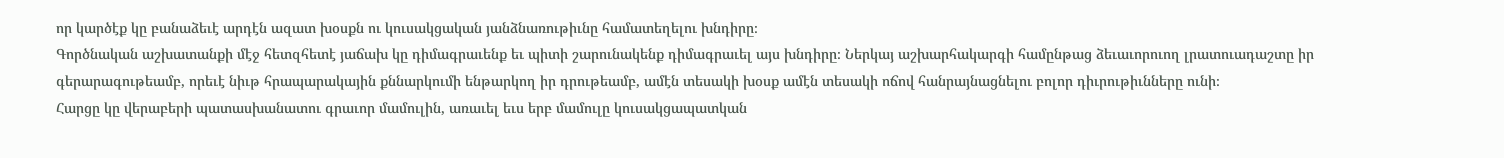որ կարծէք կը բանաձեւէ արդէն ազատ խօսքն ու կուսակցական յանձնառութիւնը համատեղելու խնդիրը։
Գործնական աշխատանքի մէջ հետզհետէ յաճախ կը դիմագրաւենք եւ պիտի շարունակենք դիմագրաւել այս խնդիրը։ Ներկայ աշխարհակարգի համընթաց ձեւաւորուող լրատուադաշտը իր գերարագութեամբ, որեւէ նիւթ հրապարակային քննարկումի ենթարկող իր դրութեամբ, ամէն տեսակի խօսք ամէն տեսակի ոճով հանրայնացնելու բոլոր դիւրութիւնները ունի։
Հարցը կը վերաբերի պատասխանատու գրաւոր մամուլին, առաւել եւս երբ մամուլը կուսակցապատկան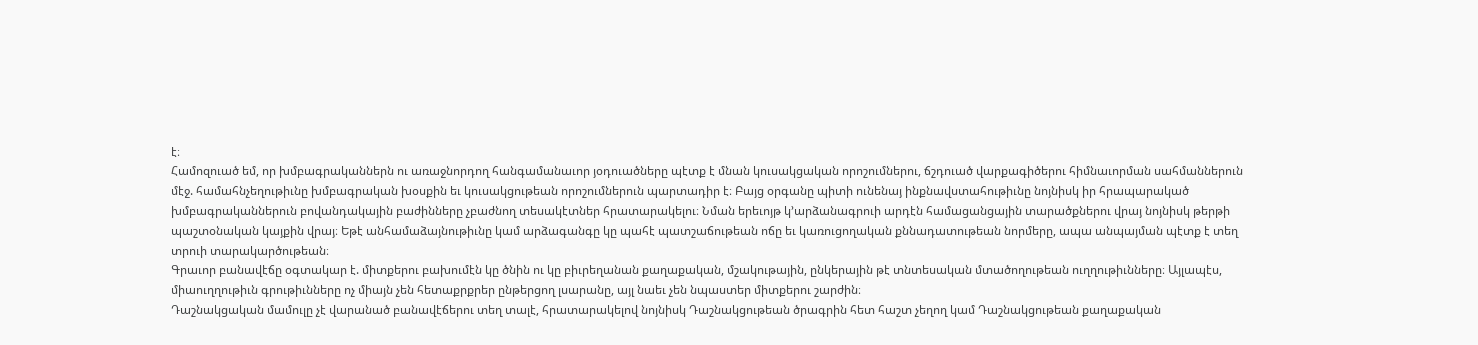է։
Համոզուած եմ, որ խմբագրականներն ու առաջնորդող հանգամանաւոր յօդուածները պէտք է մնան կուսակցական որոշումներու, ճշդուած վարքագիծերու հիմնաւորման սահմաններուն մէջ. համահնչեղութիւնը խմբագրական խօսքին եւ կուսակցութեան որոշումներուն պարտադիր է։ Բայց օրգանը պիտի ունենայ ինքնավստահութիւնը նոյնիսկ իր հրապարակած խմբագրականներուն բովանդակային բաժինները չբաժնող տեսակէտներ հրատարակելու։ Նման երեւոյթ կ’արձանագրուի արդէն համացանցային տարածքներու վրայ նոյնիսկ թերթի պաշտօնական կայքին վրայ։ Եթէ անհամաձայնութիւնը կամ արձագանգը կը պահէ պատշաճութեան ոճը եւ կառուցողական քննադատութեան նորմերը, ապա անպայման պէտք է տեղ տրուի տարակարծութեան։
Գրաւոր բանավէճը օգտակար է. միտքերու բախումէն կը ծնին ու կը բիւրեղանան քաղաքական, մշակութային, ընկերային թէ տնտեսական մտածողութեան ուղղութիւնները։ Այլապէս, միաուղղութիւն գրութիւնները ոչ միայն չեն հետաքրքրեր ընթերցող լսարանը, այլ նաեւ չեն նպաստեր միտքերու շարժին։
Դաշնակցական մամուլը չէ վարանած բանավէճերու տեղ տալէ, հրատարակելով նոյնիսկ Դաշնակցութեան ծրագրին հետ հաշտ չեղող կամ Դաշնակցութեան քաղաքական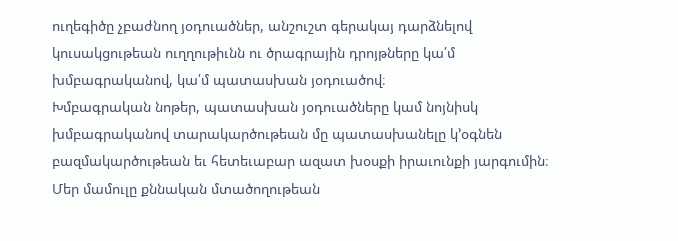ուղեգիծը չբաժնող յօդուածներ, անշուշտ գերակայ դարձնելով կուսակցութեան ուղղութիւնն ու ծրագրային դրոյթները կա՛մ խմբագրականով, կա՛մ պատասխան յօդուածով։
Խմբագրական նոթեր, պատասխան յօդուածները կամ նոյնիսկ խմբագրականով տարակարծութեան մը պատասխանելը կ’օգնեն բազմակարծութեան եւ հետեւաբար ազատ խօսքի իրաւունքի յարգումին։
Մեր մամուլը քննական մտածողութեան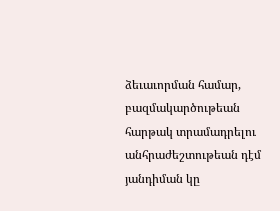ձեւաւորման համար, բազմակարծութեան հարթակ տրամադրելու անհրաժեշտութեան դէմ յանդիման կը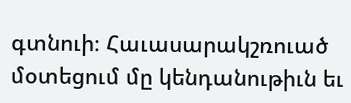գտնուի։ Հաւասարակշռուած մօտեցում մը կենդանութիւն եւ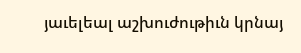յաւելեալ աշխուժութիւն կրնայ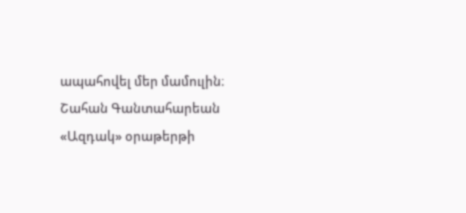ապահովել մեր մամուլին։
Շահան Գանտահարեան
«Ազդակ» օրաթերթի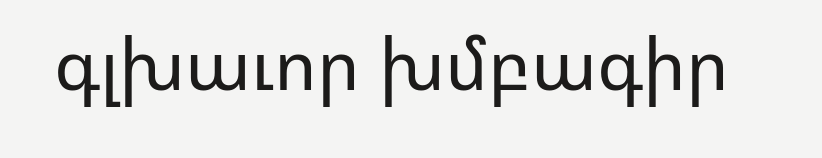գլխաւոր խմբագիր